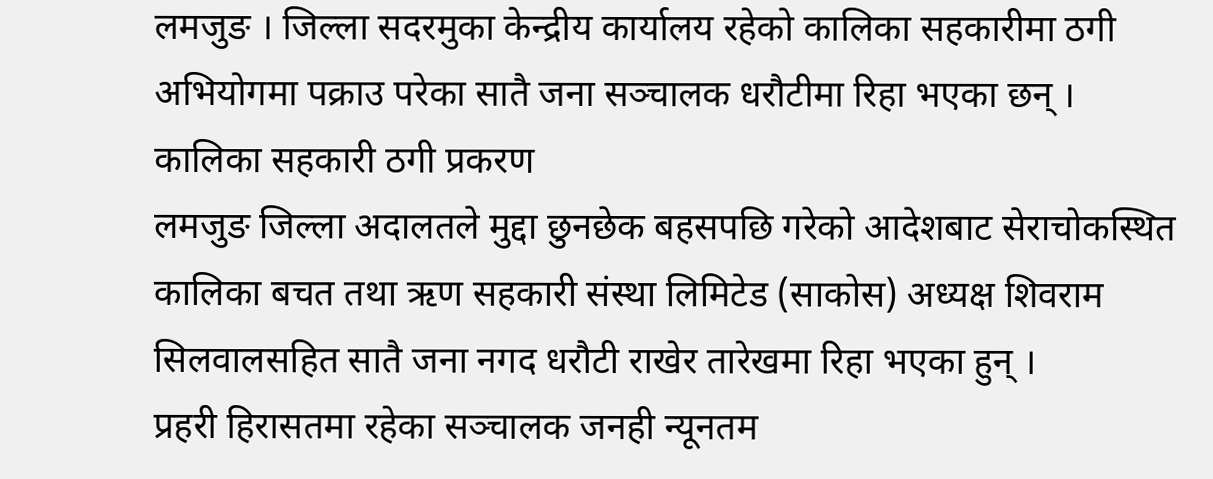लमजुङ । जिल्ला सदरमुका केन्द्रीय कार्यालय रहेको कालिका सहकारीमा ठगी अभियोगमा पक्राउ परेका सातै जना सञ्चालक धरौटीमा रिहा भएका छन् ।
कालिका सहकारी ठगी प्रकरण
लमजुङ जिल्ला अदालतले मुद्दा छुनछेक बहसपछि गरेको आदेशबाट सेराचोकस्थित कालिका बचत तथा ऋण सहकारी संस्था लिमिटेड (साकोस) अध्यक्ष शिवराम सिलवालसहित सातै जना नगद धरौटी राखेर तारेखमा रिहा भएका हुन् ।
प्रहरी हिरासतमा रहेका सञ्चालक जनही न्यूनतम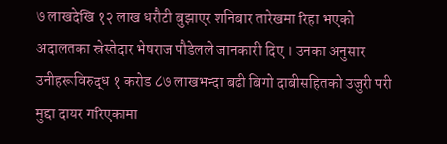७ लाखदेखि १२ लाख धरौटी बुझाएर शनिबार तारेखमा रिहा भएको अदालतका स्रेस्तेदार भेषराज पौडेलले जानकारी दिए । उनका अनुसार उनीहरूविरुद्ध १ करोड ८७ लाखभन्दा बढी बिगो दाबीसहितको उजुरी परी मुद्दा दायर गरिएकामा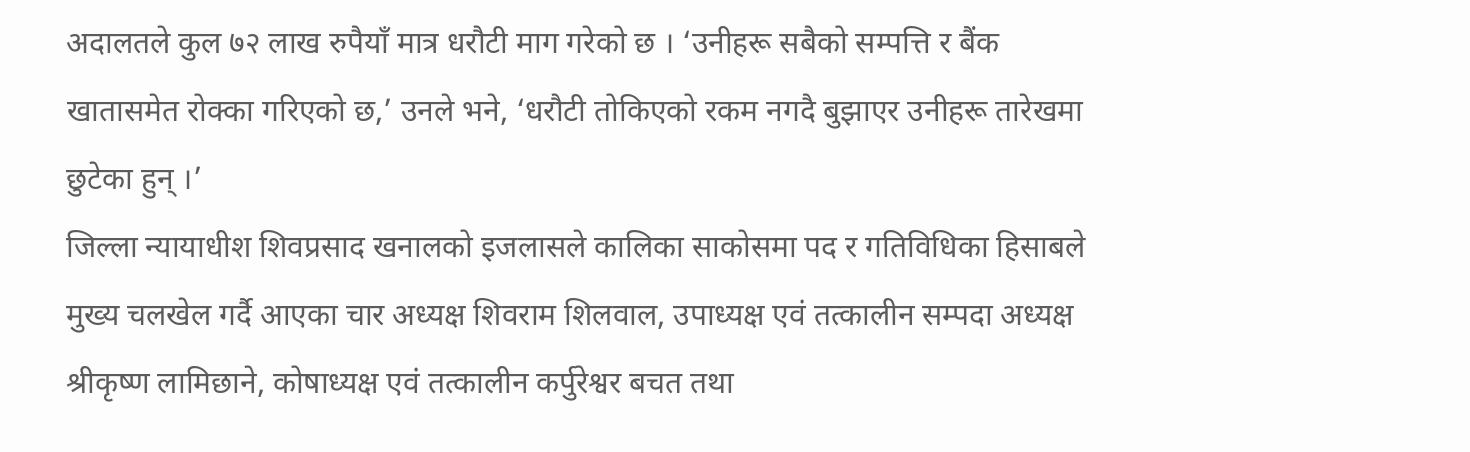अदालतले कुल ७२ लाख रुपैयाँ मात्र धरौटी माग गरेको छ । ‘उनीहरू सबैको सम्पत्ति र बैंक खातासमेत रोक्का गरिएको छ,’ उनले भने, ‘धरौटी तोकिएको रकम नगदै बुझाएर उनीहरू तारेखमा छुटेका हुन् ।’
जिल्ला न्यायाधीश शिवप्रसाद खनालको इजलासले कालिका साकोसमा पद र गतिविधिका हिसाबले मुख्य चलखेल गर्दै आएका चार अध्यक्ष शिवराम शिलवाल, उपाध्यक्ष एवं तत्कालीन सम्पदा अध्यक्ष श्रीकृष्ण लामिछाने, कोषाध्यक्ष एवं तत्कालीन कर्पुरेश्वर बचत तथा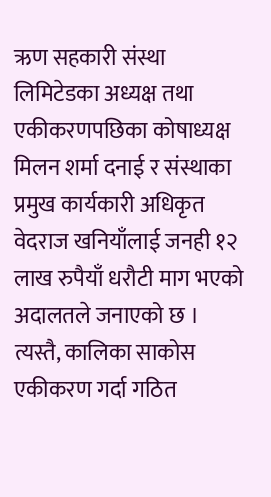ऋण सहकारी संस्था लिमिटेडका अध्यक्ष तथा एकीकरणपछिका कोषाध्यक्ष मिलन शर्मा दनाई र संस्थाका प्रमुख कार्यकारी अधिकृत वेदराज खनियाँलाई जनही १२ लाख रुपैयाँ धरौटी माग भएको अदालतले जनाएको छ ।
त्यस्तै, कालिका साकोस एकीकरण गर्दा गठित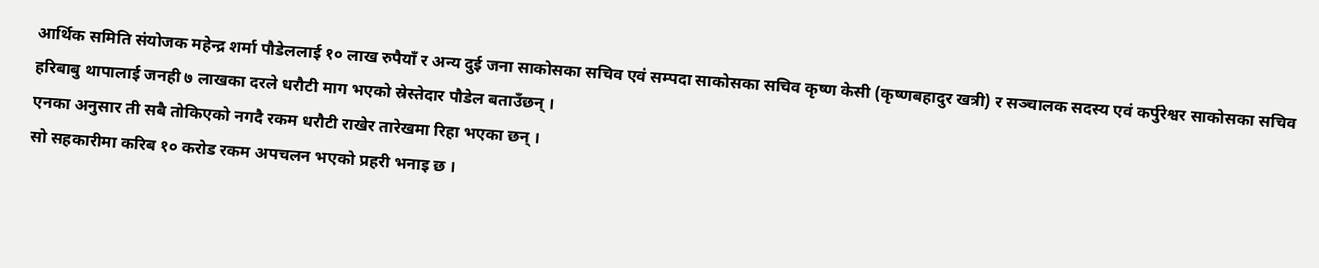आर्थिक समिति संयोजक महेन्द्र शर्मा पौडेललाई १० लाख रुपैयाँ र अन्य दुई जना साकोसका सचिव एवं सम्पदा साकोसका सचिव कृष्ण केसी (कृष्णबहादुर खत्री) र सञ्चालक सदस्य एवं कर्पुरेश्वर साकोसका सचिव हरिबाबु थापालाई जनही ७ लाखका दरले धरौटी माग भएको स्रेस्तेदार पौडेल बताउँछन् ।
एनका अनुसार ती सबै तोकिएको नगदै रकम धरौटी राखेर तारेखमा रिहा भएका छन् ।
सो सहकारीमा करिब १० करोड रकम अपचलन भएको प्रहरी भनाइ छ ।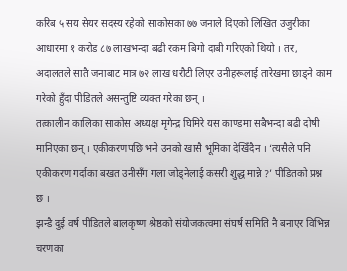करिब ५ सय सेयर सदस्य रहेको साकोसका ७७ जनाले दिएको लिखित उजुरीका आधारमा १ करोड ८७ लाखभन्दा बढी रकम बिगो दाबी गरिएको थियो । तर, अदालतले सातै जनाबाट मात्र ७२ लाख धरौटी लिएर उनीहरूलाई तारेखमा छाड्ने काम गरेको हुँदा पीडितले असन्तुष्टि व्यक्त गरेका छन् ।
तत्कालीन कालिका साकोस अध्यक्ष मृगेन्द्र घिमिरे यस काण्डमा सबैभन्दा बढी दोषी मानिएका छन् । एकीकरणपछि भने उनको खासै भूमिका देखिँदैन । ‘त्यसैले पनि एकीकरण गर्दाका बखत उनीसँग गला जोड्नेलाई कसरी शुद्ध मान्ने ?’ पीडितको प्रश्न छ ।
झन्डै दुई वर्ष पीडितले बालकृष्ण श्रेष्ठको संयोजकत्वमा संघर्ष समिति नै बनाएर विभिन्न चरणका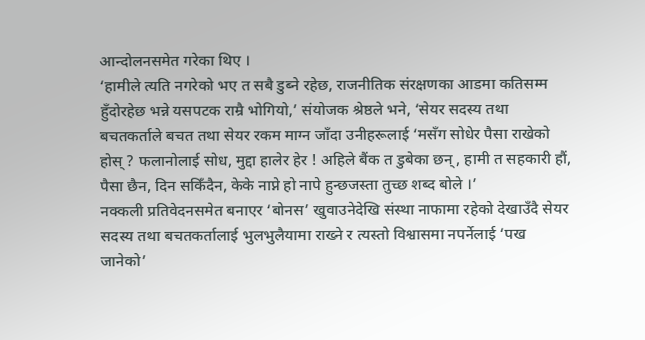आन्दोलनसमेत गरेका थिए ।
‘हामीले त्यति नगरेको भए त सबै डुब्ने रहेछ, राजनीतिक संरक्षणका आडमा कतिसम्म हुँदोरहेछ भन्ने यसपटक राम्रै भोगियो,’ संयोजक श्रेष्ठले भने, ‘सेयर सदस्य तथा बचतकर्ताले बचत तथा सेयर रकम माग्न जाँदा उनीहरूलाई ‘मसँग सोधेर पैसा राखेको होस् ? फलानोलाई सोध, मुद्दा हालेर हेर ! अहिले बैंक त डुबेका छन्, हामी त सहकारी हौं, पैसा छैन, दिन सकिँदैन, केके नाप्ने हो नापे हुन्छजस्ता तुच्छ शब्द बोले ।’
नक्कली प्रतिवेदनसमेत बनाएर ‘बोनस’ खुवाउनेदेखि संस्था नाफामा रहेको देखाउँदै सेयर सदस्य तथा बचतकर्तालाई भुलभुलैयामा राख्ने र त्यस्तो विश्वासमा नपर्नेलाई ‘पख जानेको’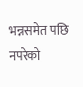भन्नसमेत पछि नपरेको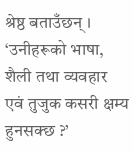श्रेष्ठ बताउँछन् । ‘उनीहरूको भाषा, शैली तथा व्यवहार एवं तुजुक कसरी क्षम्य हुनसक्छ ?’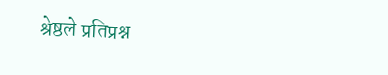श्रेष्ठले प्रतिप्रश्न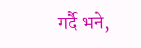गर्दै भने,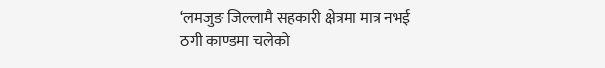‘लमजुङ जिल्लामै सहकारी क्षेत्रमा मात्र नभई ठगी काण्डमा चलेको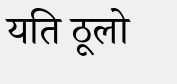यति ठूलो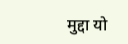मुद्दा यो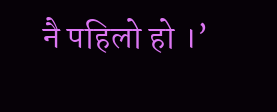नै पहिलो हो ।’